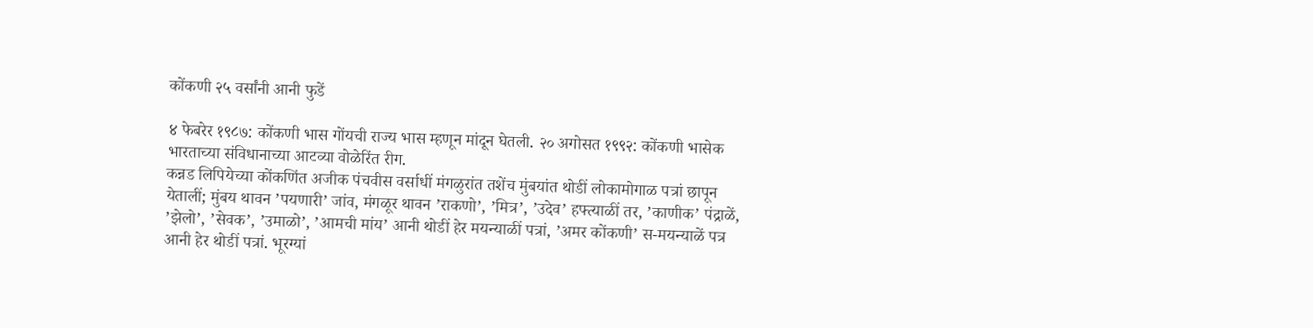कोंकणी २५ वर्सांनी आनी फुडें

४ फेबरेर १९८७: कोंकणी भास गोंयची राज्य भास म्हणून मांदून घेतली. २० अगोसत १९९२: कोंकणी भासेक भारताच्या संविधानाच्या आटव्या वोळेरिंत रीग.
कन्नड लिपियेच्या कोंकणिंत अजीक पंचवीस वर्साधीं मंगळुरांत तशेंच मुंबयांत थोडीं लोकामोगाळ पत्रां छापून येतालीं; मुंबय थावन ’पयणारी’ जांव, मंगळूर थावन ’राकणो’, ’मित्र’, ’उदेव’ हफ्त्याळीं तर, ’काणीक’ पंद्राळें, ’झेलो’, ’सेवक’, ’उमाळो’, ’आमची मांय’ आनी थोडीं हेर मयन्याळीं पत्रां, ’अमर कोंकणी’ स-मयन्याळें पत्र आनी हेर थोडीं पत्रां. भूरग्यां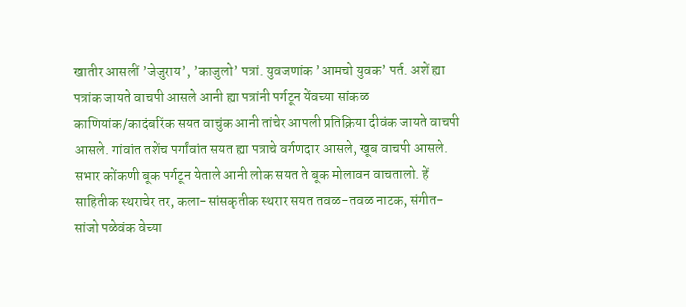खातीर आसलीं ’जेजुराय’, ’काजुलो’ पत्रां. युवजणांक ’आमचो युवक’ पर्त. अशें ह्या पत्रांक जायते वाचपी आसले आनी ह्या पत्रांनी पर्गटून येंवच्या सांकळ काणियांक/कादंबरिंक सयत वाचुंक आनी तांचेर आपली प्रतिक्रिया दीवंक जायते वाचपी आसले. गांवांत तशेंच पर्गांवांत सयत ह्या पत्राचे वर्गणदार आसले, खूब वाचपी आसले. सभार कोंकणी बूक पर्गटून येताले आनी लोक सयत ते बूक मोलावन वाचतालो. हें साहितीक स्थराचेर तर, कला-सांसकृतीक स्थरार सयत तवळ-तवळ नाटक, संगीत-सांजो पळेवंक वेच्या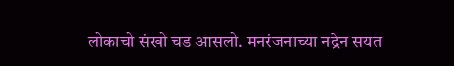लोकाचो संखो चड आसलो. मनरंजनाच्या नद्रेन सयत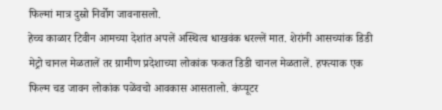फिल्मां मात्र दुस्रो निर्वोग जावनासलो.
हेच्च काळार टिवीन आमच्या देशांत अपलें अस्थित्व धाखवंक धरल्लें मात. शेरांनी आसच्यांक डिडी मेट्रो चानल मेळतालें तर ग्रामीण प्रदेशाच्या लोकांक फकत डिडी चानल मेळतालें. हफ्त्याक एक फिल्म चड जावन लोकांक पळेंवचो आवकास आसतालो. कंप्यूटर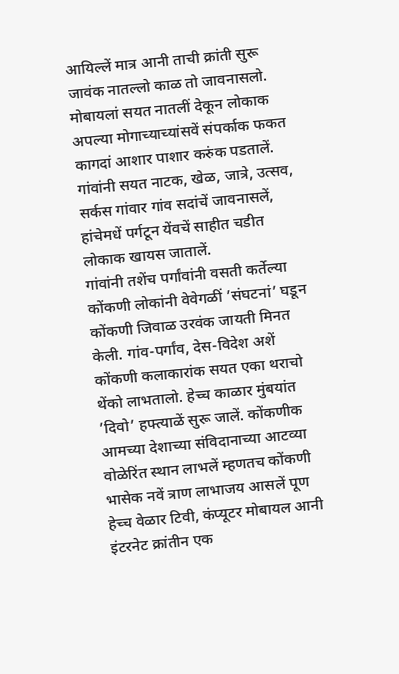आयिल्लें मात्र आनी ताची क्रांती सुरू जावंक नातल्लो काळ तो जावनासलो. मोबायलां सयत नातलीं देकून लोकाक अपल्या मोगाच्याच्यांसवें संपर्काक फकत कागदां आशार पाशार करुंक पडतालें. गांवांनी सयत नाटक, खेळ, जात्रे, उत्सव, सर्कस गांवार गांव सदांचें जावनासलें, हांचेमधें पर्गटून येंवचें साहीत चडीत लोकाक खायस जातालें.
गांवांनी तशेंच पर्गांवांनी वसती कर्तेल्या कोंकणी लोकांनी वेवेगळीं ’संघटनां’ घडून कोंकणी जिवाळ उरवंक जायती मिनत केली. गांव-पर्गांव, देस-विदेश अशें कोंकणी कलाकारांक सयत एका थराचो थेंको लाभतालो. हेच्च काळार मुंबयांत ’दिवो’ हफ्त्याळें सुरू जालें. कोंकणीक आमच्या देशाच्या संविदानाच्या आटव्या वोळेरिंत स्थान लाभलें म्हणतच कोंकणी भासेक नवें त्राण लाभाजय आसलें पूण हेच्च वेळार टिवी, कंप्यूटर मोबायल आनी इंटरनेट क्रांतीन एक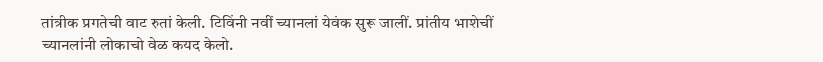तांत्रीक प्रगतेची वाट रुतां केली. टिविंनी नवीं च्यानलां येवंक सुरू जालीं. प्रांतीय भाशेचीं च्यानलांनी लोकाचो वेळ कयद केलो.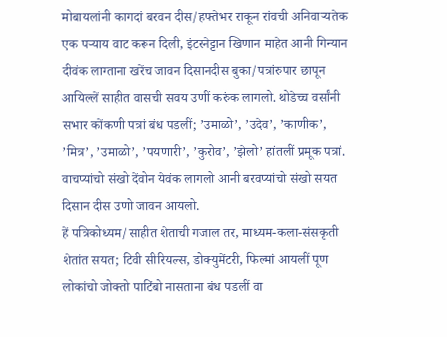मोबायलांनी कागदां बरवन दीस/हफ्तेभर राकून रांवची अनिवाऱ्यतेक एक पऱ्याय वाट करून दिली, इंटरनेट्टान खिणान माहेत आनी गिन्यान दीवंक लाग्ताना खरेंच जावन दिसानदीस बुका/पत्रांरुपार छापून आयिल्लें साहीत वासची सवय उणीं करुंक लागलो. थोडेच्च वर्सांनी सभार कोंकणी पत्रां बंध पडलीं; ’उमाळो’, ’उदेव’, ’काणीक’, ’मित्र’, ’उमाळो’, ’पयणारी’, ’कुरोव’, ’झेलो’ हांतलीं प्रमूक पत्रां. वाचप्यांचो संखो देंवोन येवंक लागलो आनी बरवप्यांचो संखो सयत दिसान दीस उणो जावन आयलो.
हें पत्रिकोध्यम/साहीत शेताची गजाल तर, माध्यम-कला-संसकृती शेतांत सयत; टिवी सीरियल्स, डोक्युमेंटरी, फिल्मां आयलीं पूण लोकांचो जोक्तो पाटिंबो नासताना बंध पडलीं वा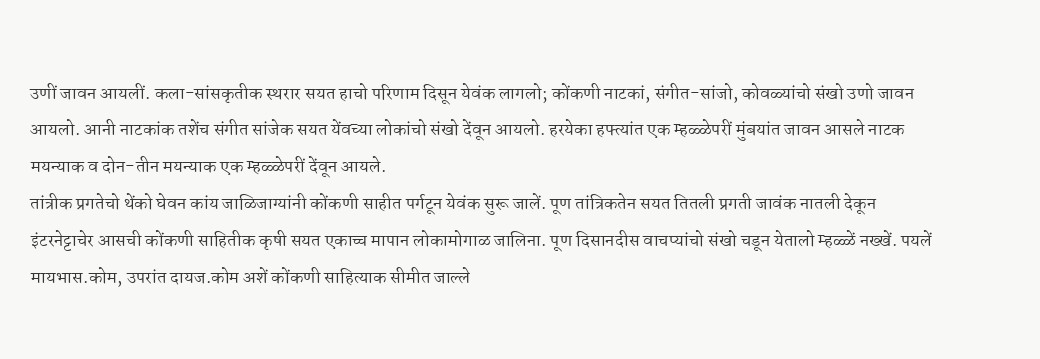उणीं जावन आयलीं. कला-सांसकृतीक स्थरार सयत हाचो परिणाम दिसून येवंक लागलो; कोंकणी नाटकां, संगीत-सांजो, कोवळ्यांचो संखो उणो जावन आयलो. आनी नाटकांक तशेंच संगीत सांजेक सयत येंवच्या लोकांचो संखो देंवून आयलो. हरयेका हफ्त्यांत एक म्हळ्ळेपरीं मुंबयांत जावन आसले नाटक मयन्याक व दोन-तीन मयन्याक एक म्हळ्ळेपरीं देंवून आयले.
तांत्रीक प्रगतेचो थेंको घेवन कांय जाळिजाग्यांनी कोंकणी साहीत पर्गटून येवंक सुरू जालें. पूण तांत्रिकतेन सयत तितली प्रगती जावंक नातली देकून इंटरनेट्टाचेर आसची कोंकणी साहितीक कृषी सयत एकाच्च मापान लोकामोगाळ जालिना. पूण दिसानदीस वाचप्यांचो संखो चडून येतालो म्हळ्ळें नख्खें. पयलें मायभास.कोम, उपरांत दायज.कोम अशें कोंकणी साहित्याक सीमीत जाल्ले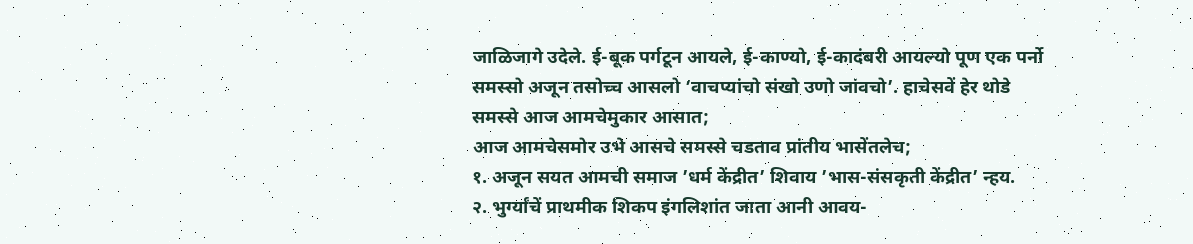जाळिजागे उदेले. ई-बूक पर्गटून आयले, ई-काण्यो, ई-कादंबरी आयल्यो पूण एक पर्नो समस्सो अजून तसोच्च आसलो ’वाचप्यांचो संखो उणो जांवचो’. हाचेसवें हेर थोडे समस्से आज आमचेमुकार आसात;
आज आमचेसमोर उभे आसचे समस्से चडताव प्रांतीय भासेंतलेच;
१. अजून सयत आमची समाज ’धर्म केंद्रीत’ शिवाय ’भास-संसकृती केंद्रीत’ न्हय.
२. भुर्ग्यांचें प्राथमीक शिकप इंगलिशांत जाता आनी आवय-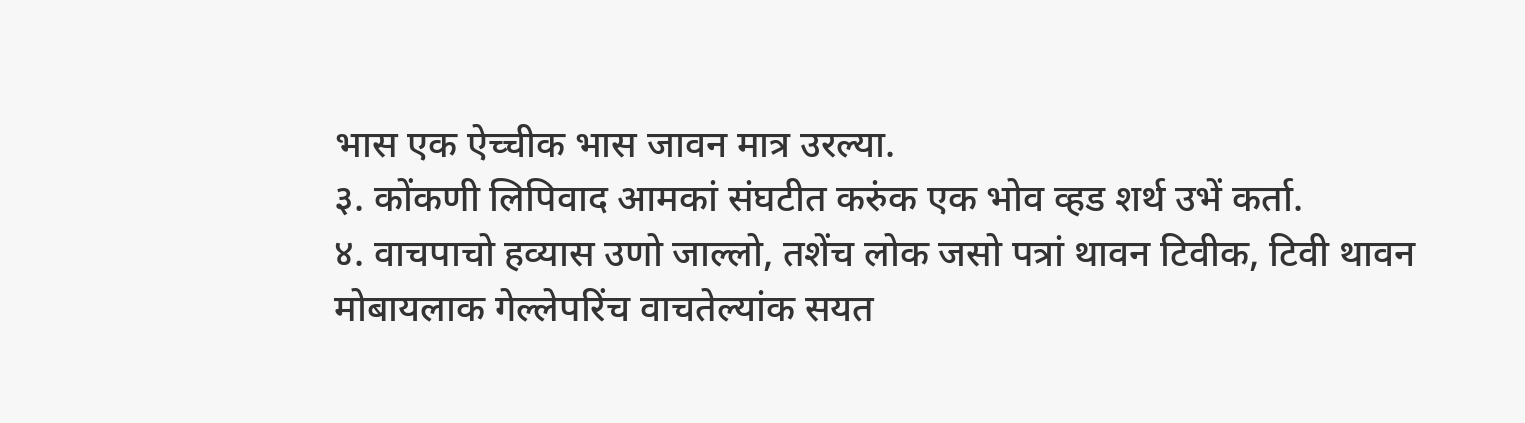भास एक ऐच्चीक भास जावन मात्र उरल्या.
३. कोंकणी लिपिवाद आमकां संघटीत करुंक एक भोव व्हड शर्थ उभें कर्ता.
४. वाचपाचो हव्यास उणो जाल्लो, तशेंच लोक जसो पत्रां थावन टिवीक, टिवी थावन मोबायलाक गेल्लेपरिंच वाचतेल्यांक सयत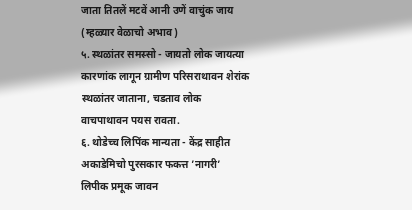जाता तितलें मटवें आनी उणें वाचुंक जाय (म्हळ्यार वेळाचो अभाव)
५. स्थळांतर समस्सो - जायतो लोक जायत्या कारणांक लागून ग्रामीण परिसराथावन शेरांक स्थळांतर जाताना, चडताव लोक वाचपाथावन पयस रावता.
६. थोडेच्च लिपिंक मान्यता - केंद्र साहीत अकाडेमिचो पुरसकार फकत्त ’नागरी’ लिपीक प्रमूक जावन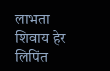लाभता शिवाय हेर लिपिंत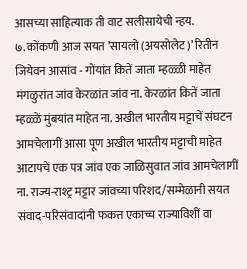आसच्या साहित्याक ती वाट सलीसायेची न्हय.
७. कोंकणी आज सयत ’सायलो (अयसोलेट)’ रितीन जियेवन आसांव - गोंयांत कितें जाता म्हळ्ळी माहेत मंगळुरांत जांव केरळांत जांव ना. केरळांत कितें जाता म्हळ्ळें मुंबयांत माहेत ना. अखील भारतीय मट्टाचें संघटन आमचेलागीं आसा पूण अखील भारतीय मट्टाची माहेत आटापचें एक पत्र जांव एक जाळिसुवात जांव आमचेलागीं ना. राज्य-राश्ट्र मट्टार जांवच्या परिशद/सम्मेळानी सयत संवाद-परिसंवादांनी फकत्त एकाच्च राज्याविशीं वा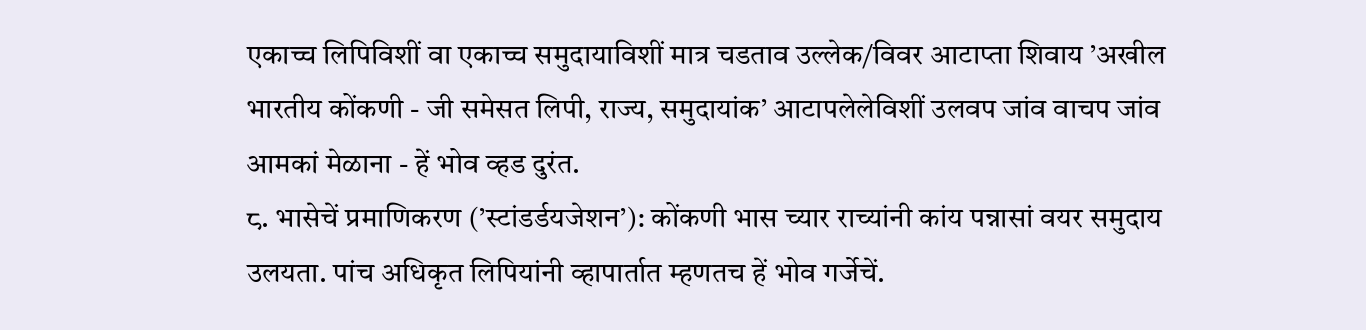एकाच्च लिपिविशीं वा एकाच्च समुदायाविशीं मात्र चडताव उल्लेक/विवर आटाप्ता शिवाय ’अखील भारतीय कोंकणी - जी समेसत लिपी, राज्य, समुदायांक’ आटापलेलेविशीं उलवप जांव वाचप जांव आमकां मेळाना - हें भोव व्हड दुरंत.
८. भासेचें प्रमाणिकरण (’स्टांडर्डयजेशन’): कोंकणी भास च्यार राच्यांनी कांय पन्नासां वयर समुदाय उलयता. पांच अधिकृत लिपियांनी व्हापार्तात म्हणतच हें भोव गर्जेचें.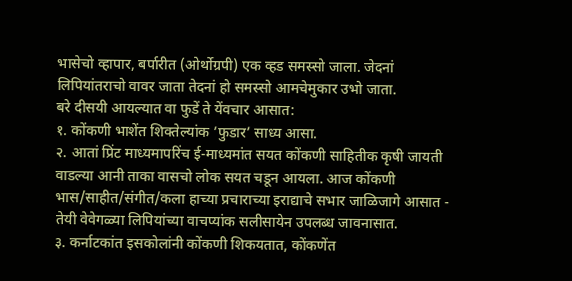भासेचो व्हापार, बर्पारीत (ओर्थोग्रपी) एक व्हड समस्सो जाला. जेदनां लिपियांतराचो वावर जाता तेदनां हो समस्सो आमचेमुकार उभो जाता.
बरे दीसयी आयल्यात वा फुडें ते येंवचार आसात:
१. कोंकणी भाशेंत शिक्तेल्यांक ’फुडार’ साध्य आसा.
२. आतां प्रिंट माध्यमापरिंच ई-माध्यमांत सयत कोंकणी साहितीक कृषी जायती वाडल्या आनी ताका वासचो लोक सयत चडून आयला. आज कोंकणी भास/साहीत/संगीत/कला हाच्या प्रचाराच्या इराद्याचे सभार जाळिजागे आसात - तेयी वेवेगळ्या लिपियांच्या वाचप्यांक सलीसायेन उपलब्ध जावनासात.
३. कर्नाटकांत इसकोलांनी कोंकणी शिकयतात, कोंकणेंत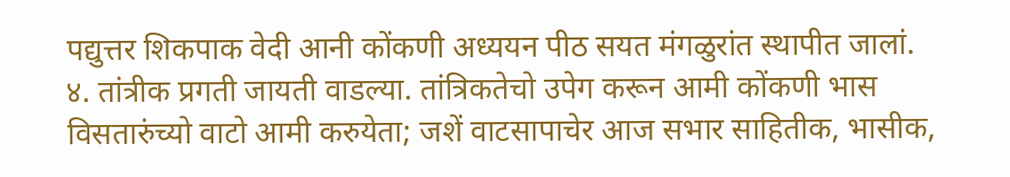पद्युत्तर शिकपाक वेदी आनी कोंकणी अध्ययन पीठ सयत मंगळुरांत स्थापीत जालां.
४. तांत्रीक प्रगती जायती वाडल्या. तांत्रिकतेचो उपेग करून आमी कोंकणी भास विसतारुंच्यो वाटो आमी करुयेता; जशें वाटसापाचेर आज सभार साहितीक, भासीक,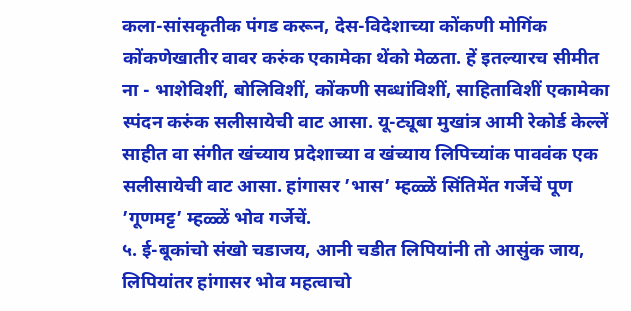कला-सांसकृतीक पंगड करून, देस-विदेशाच्या कोंकणी मोगिंक कोंकणेखातीर वावर करुंक एकामेका थेंको मेळता. हें इतल्यारच सीमीत ना - भाशेविशीं, बोलिविशीं, कोंकणी सब्धांविशीं, साहिताविशीं एकामेका स्पंदन करुंक सलीसायेची वाट आसा. यू-ट्यूबा मुखांत्र आमी रेकोर्ड केल्लें साहीत वा संगीत खंच्याय प्रदेशाच्या व खंच्याय लिपिच्यांक पाववंक एक सलीसायेची वाट आसा. हांगासर ’भास’ म्हळ्ळें सिंतिमेंत गर्जेचें पूण ’गूणमट्ट’ म्हळ्ळें भोव गर्जेचें.
५. ई-बूकांचो संखो चडाजय, आनी चडीत लिपियांनी तो आसुंक जाय, लिपियांतर हांगासर भोव महत्वाचो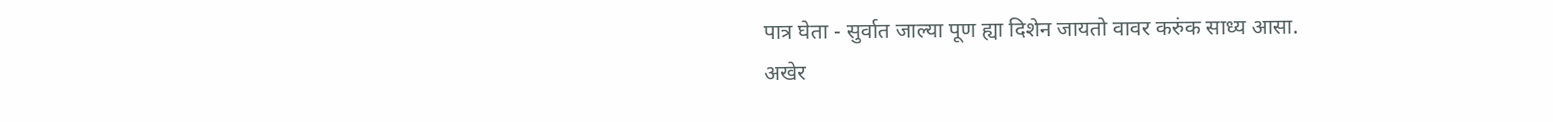पात्र घेता - सुर्वात जाल्या पूण ह्या दिशेन जायतो वावर करुंक साध्य आसा.
अखेर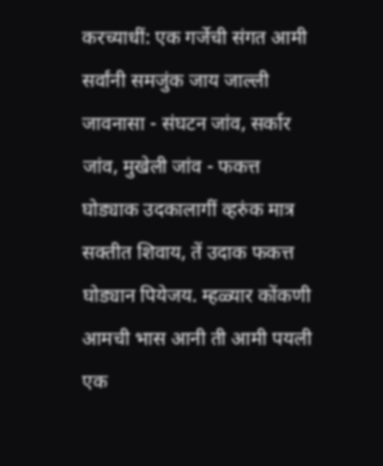करच्याधीं: एक गर्जेची संगत आमी सर्वांनी समजुंक जाय जाल्ली जावनासा - संघटन जांव, सर्कार जांव, मुखेली जांव - फकत्त घोड्याक उदकालागीं व्हरुंक मात्र सक्तीत शिवाय, तें उदाक फकत्त घोड्यान पियेजय. म्हळ्यार कोंकणी आमची भास आनी ती आमी पयली एक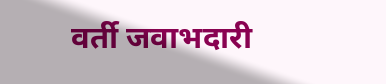वर्ती जवाभदारी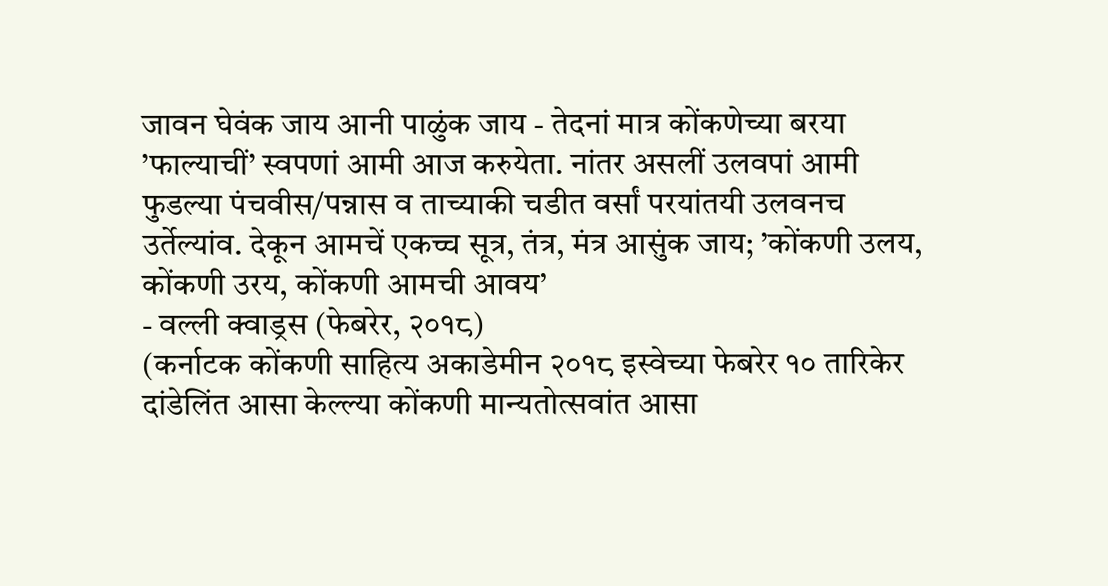जावन घेवंक जाय आनी पाळुंक जाय - तेदनां मात्र कोंकणेच्या बरया ’फाल्याचीं’ स्वपणां आमी आज करुयेता. नांतर असलीं उलवपां आमी फुडल्या पंचवीस/पन्नास व ताच्याकी चडीत वर्सां परयांतयी उलवनच उर्तेल्यांव. देकून आमचें एकच्च सूत्र, तंत्र, मंत्र आसुंक जाय; ’कोंकणी उलय, कोंकणी उरय, कोंकणी आमची आवय’
- वल्ली क्वाड्रस (फेबरेर, २०१८)
(कर्नाटक कोंकणी साहित्य अकाडेमीन २०१८ इस्वेच्या फेबरेर १० तारिकेर दांडेलिंत आसा केल्ल्या कोंकणी मान्यतोत्सवांत आसा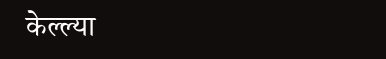केल्ल्या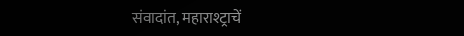संवादांत, महाराश्ट्राचें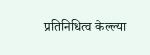प्रतिनिधित्व केल्ल्या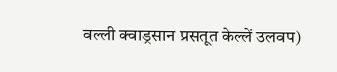वल्ली क्वाड्रसान प्रसतूत केल्लें उलवप)